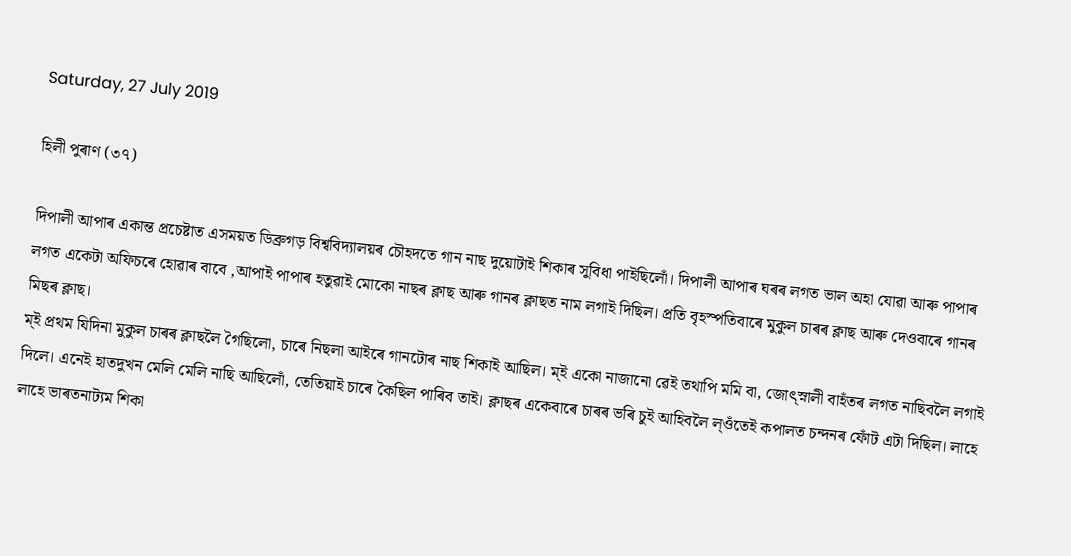Saturday, 27 July 2019

হিলী পুৰাণ (৩৭)

দিপালী আপাৰ একান্ত প্ৰচেষ্টাত এসময়ত ডিব্রুগড় বিশ্ববিদ্যালয়ৰ চৌহদতে গান নাছ দুয়োটাই শিকাৰ সুবিধা পাইছিলোঁ। দিপালী আপাৰ ঘৰৰ লগত ভাল অহা যোৱা আৰু পাপাৰ লগত একেটা অফিচৰে হোৱাৰ বাবে ,আপাই পাপাৰ হতুৱাই মোকো নাছৰ ক্লাছ আৰু গানৰ ক্লাছত নাম লগাই দিছিল। প্ৰতি বৃহস্পতিবাৰে মুকুল চাৰৰ ক্লাছ আৰু দেওবাৰে গানৰ মিছৰ ক্লাছ।
ম্ই প্ৰথম যিদিনা মুকুল চাৰৰ ক্লাছলৈ গৈছিলো, চাৰে নিছলা আইৰে গানটোৰ নাছ শিকাই আছিল। ম্ই একো নাজানো ৱেই তথাপি মমি বা, জোৎ্স্নালী বাহঁতৰ লগত নাছিবলৈ লগাই দিলে। এনেই হাতদুখন মেলি মেলি নাছি আছিলোঁ, তেতিয়াই চাৰে কৈছিল পাৰিব তাই। ক্লাছৰ একেবাৰে চাৰৰ ভৰি চুই আহিবলৈ ল্ওঁতেই কপালত চন্দনৰ ফোঁট এটা দিছিল। লাহে লাহে ভাৰতনাট্যম শিকা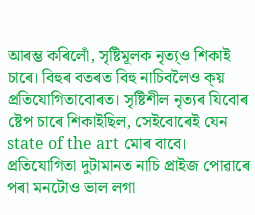আৰম্ভ কৰিলোঁ, সৃষ্টিমূলক নৃত্য্ও শিকাই চাৰে। বিহুৰ বতৰত বিহু নাচিবলৈও ক্য় প্ৰতিযোগিতাবোৰত। সৃষ্টিশীল নৃত্যৰ যিবোৰ ষ্টেপ চাৰে শিকাইছিল, সেইবোৰেই যেন state of the art মোৰ বাবে। প্ৰতিযোগিতা দুটামানত নাচি প্ৰাইজ পোৱাৰে পৰা মনটোও ভাল লগা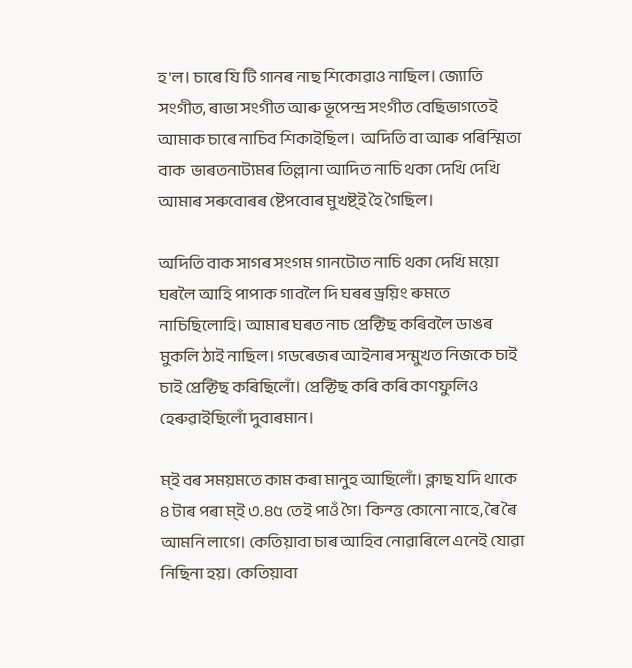হ'ল। চাৰে যি টি গানৰ নাছ শিকোৱাও নাছিল। জ্যোতি সংগীত, ৰাভা সংগীত আৰু ভূপেন্দ্ৰ সংগীত বেছিভাগতেই আমাক চাৰে নাচিব শিকাইছিল।  অদিতি বা আৰু পৰিস্মিতা বাক  ভাৰতনাট্যমৰ তিল্লানা আদিত নাচি থকা দেখি দেখি আমাৰ সৰুবোৰৰ ষ্টেপবোৰ মুখষ্ট্ই হৈ গৈছিল।

অদিতি বাক সাগৰ সংগম গানটোত নাচি থকা দেখি ময়ো ঘৰলৈ আহি পাপাক গাবলৈ দি ঘৰৰ ড্ৰয়িং ৰুমতে নাচিছিলোহি। আমাৰ ঘৰত নাচ প্ৰেক্টিছ কৰিবলৈ ডাঙৰ মুকলি ঠাই নাছিল। গডৰেজৰ আইনাৰ সন্মুখত নিজকে চাই চাই প্ৰেক্টিছ কৰিছিলোঁ। প্ৰেক্টিছ কৰি কৰি কাণফুলিও হেৰুৱাইছিলোঁ দুবাৰমান।

ম্ই বৰ সময়মতে কাম কৰা মানুহ আছিলোঁ। ক্লাছ যদি থাকে ৪ টাৰ পৰা ম্ই ৩.৪৫ তেই পাওঁ গৈ। কিন্ত্ত কোনো নাহে, ৰৈ ৰৈ আমনি লাগে। কেতিয়াবা চাৰ আহিব নোৱাৰিলে এনেই যোৱা নিছিনা হয়। কেতিয়াবা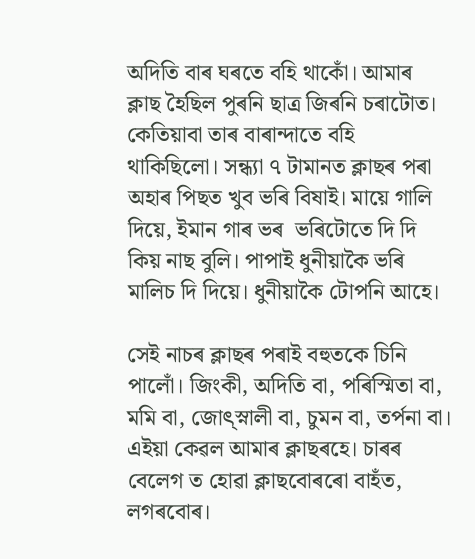অদিতি বাৰ ঘৰতে বহি থাকোঁ। আমাৰ ক্লাছ হৈছিল পুৰনি ছাত্ৰ জিৰনি চৰাটোত। কেতিয়াবা তাৰ বাৰান্দাতে বহি থাকিছিলো। সন্ধ্যা ৭ টামানত ক্লাছৰ পৰা অহাৰ পিছত খুব ভৰি বিষাই। মায়ে গালি দিয়ে, ইমান গাৰ ভৰ  ভৰিটোতে দি দি কিয় নাছ বুলি। পাপাই ধুনীয়াকৈ ভৰি মালিচ দি দিয়ে। ধুনীয়াকৈ টোপনি আহে।

সেই নাচৰ ক্লাছৰ পৰাই বহুতকে চিনি পালোঁ। জিংকী, অদিতি বা, পৰিস্মিতা বা, মমি বা, জোৎ্স্নালী বা, চুমন বা, তৰ্পনা বা। এইয়া কেৱল আমাৰ ক্লাছৰহে। চাৰৰ বেলেগ ত হোৱা ক্লাছবোৰৰো বাহঁত, লগৰবোৰ।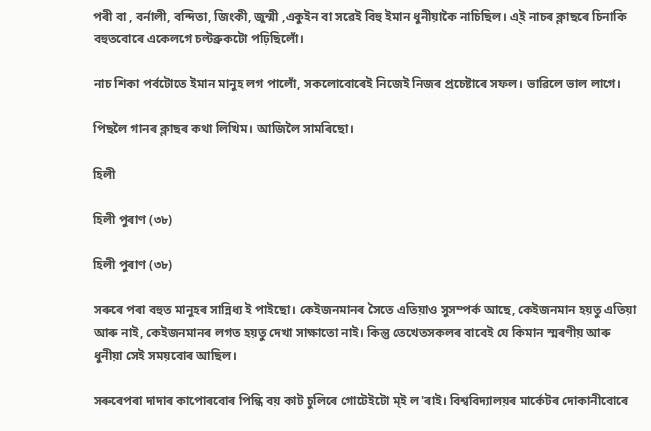পৰী বা , বৰ্নালী, বন্দিতা, জিংকী, জুন্মী ,একুইন বা সৱেই বিহু ইমান ধুনীয়াকৈ নাচিছিল। এ্ই নাচৰ ক্লাছৰে চিনাকি বহুতবোৰে একেলগে চল্টব্ৰুকটো পঢ়িছিলোঁ।

নাচ শিকা পৰ্বটোতে ইমান মানুহ লগ পালোঁ, সকলোবোৰেই নিজেই নিজৰ প্ৰচেষ্টাৰে সফল। ভাৱিলে ভাল লাগে।

পিছলৈ গানৰ ক্লাছৰ কথা লিখিম। আজিলৈ সামৰিছো।

হিলী

হিলী পুৰাণ (৩৮)

হিলী পুৰাণ (৩৮)

সৰুৰে পৰা বহুত মানুহৰ সান্নিধ্য ই পাইছো। কেইজনমানৰ সৈতে এতিয়াও সুসম্পৰ্ক আছে, কেইজনমান হয়তু এতিয়া আৰু নাই, কেইজনমানৰ লগত হয়তু দেখা সাক্ষাতো নাই। কিন্তু তেখেতসকলৰ বাবেই যে কিমান স্মৰণীয় আৰু ধুনীয়া সেই সময়বোৰ আছিল।

সৰুৰেপৰা দাদাৰ কাপোৰবোৰ পিন্ধি বয় কাট চুলিৰে গোটেইটো ম্ই ল'ৰাই। বিশ্ববিদ্যালয়ৰ মাৰ্কেটৰ দোকানীবোৰে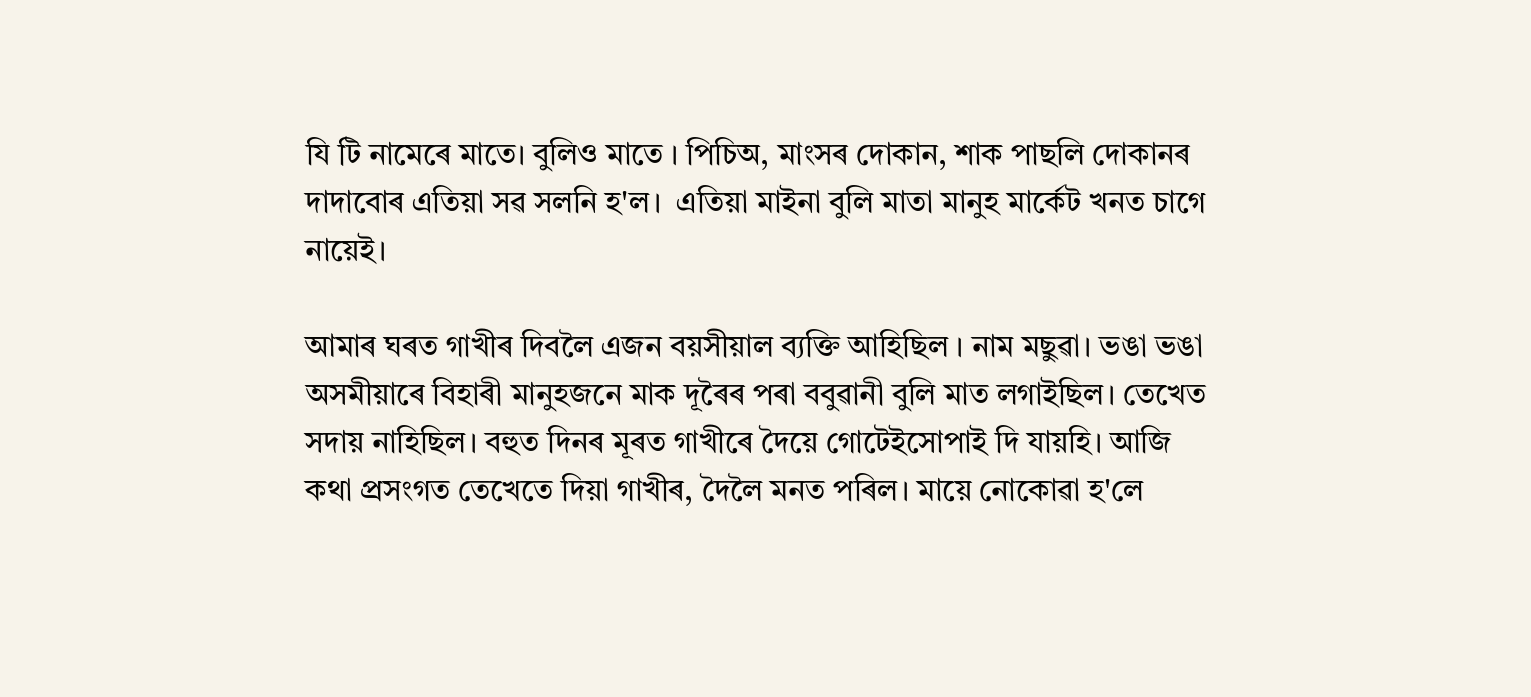যি টি নামেৰে মাতে। বুলিও মাতে । পিচিঅ, মাংসৰ দোকান, শাক পাছলি দোকানৰ দাদাবোৰ এতিয়া সৱ সলনি হ'ল।  এতিয়া মাইনা বুলি মাতা মানুহ মাৰ্কেট খনত চাগে নায়েই।

আমাৰ ঘৰত গাখীৰ দিবলৈ এজন বয়সীয়াল ব্যক্তি আহিছিল । নাম মছুৱা। ভঙা ভঙা অসমীয়াৰে বিহাৰী মানুহজনে মাক দূৰৈৰ পৰা ববুৱানী বুলি মাত লগাইছিল। তেখেত সদায় নাহিছিল। বহুত দিনৰ মূৰত গাখীৰে দৈয়ে গোটেইসোপাই দি যায়হি। আজি কথা প্ৰসংগত তেখেতে দিয়া গাখীৰ, দৈলৈ মনত পৰিল। মায়ে নোকোৱা হ'লে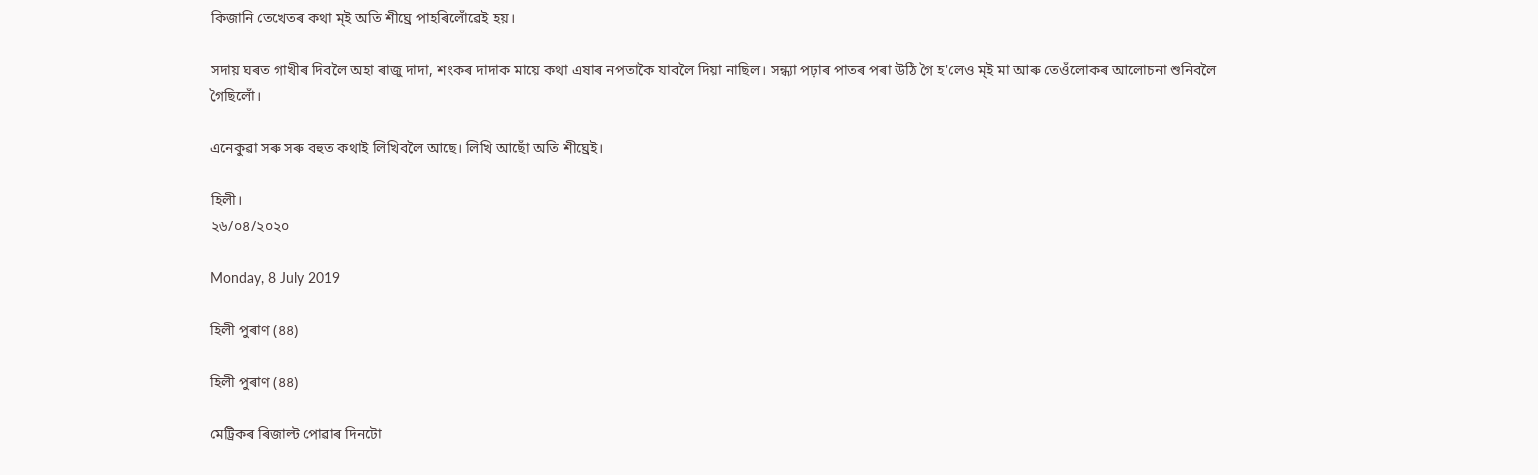কিজানি তেখেতৰ কথা ম্ই অতি শীঘ্ৰে পাহৰিলোঁৱেই হয়।

সদায় ঘৰত গাখীৰ দিবলৈ অহা ৰাজু দাদা, শংকৰ দাদাক মায়ে কথা এষাৰ নপতাকৈ যাবলৈ দিয়া নাছিল। সন্ধ্যা পঢ়াৰ পাতৰ পৰা উঠি গৈ হ'লেও ম্ই মা আৰু তেওঁলোকৰ আলোচনা শুনিবলৈ গৈছিলোঁ।

এনেকুৱা সৰু সৰু বহুত কথাই লিখিবলৈ আছে। লিখি আছোঁ অতি শীঘ্ৰেই।

হিলী।
২৬/০৪/২০২০

Monday, 8 July 2019

হিলী পুৰাণ (৪৪)

হিলী পুৰাণ (৪৪)

মেট্ৰিকৰ ৰিজাল্ট পোৱাৰ দিনটো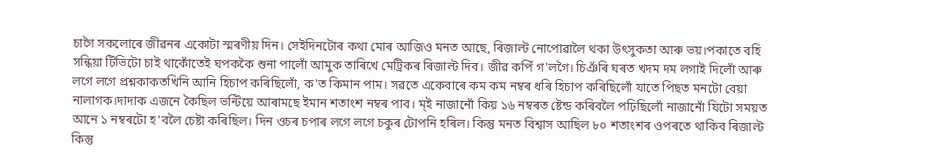চাগৈ সকলোৰে জীৱনৰ একোটা স্মৰণীয় দিন। সেইদিনটোৰ কথা মোৰ আজিও মনত আছে, ৰিজাল্ট নোপোৱালৈ থকা উৎসুকতা আৰু ভয়।পকাতে বহি সন্ধিয়া টিভিটো চাই থাকোঁতেই ঘপককৈ শুনা পালোঁ আমুক তাৰিখে মেট্ৰিকৰ ৰিজাল্ট দিব। জীৱ কপিঁ গ'লগৈ। চিঞঁৰি ঘৰত খদম দম লগাই দিলোঁ আৰু লগে লগে প্ৰশ্নকাকতখিনি আনি হিচাপ কৰিছিলোঁ, ক'ত কিমান পাম। সৱতে একেবাৰে কম কম নম্বৰ ধৰি হিচাপ কৰিছিলোঁ যাতে পিছত মনটো বেয়া নালাগক।দাদাক এজনে কৈছিল ভন্টিয়ে আৰামছে ইমান শতাংশ নম্বৰ পাব। ম্ই নাজানোঁ কিয় ১৬ নম্বৰত ষ্টেন্ড কৰিবলৈ পঢ়িছিলোঁ নাজানোঁ যিটো সময়ত আনে ১ নম্বৰটো হ'বলৈ চেষ্টা কৰিছিল। দিন ওচৰ চপাৰ লগে লগে চকুৰ টোপনি হৰিল। কিন্তু মনত বিশ্বাস আছিল ৮০ শতাংশৰ ওপৰতে থাকিব ৰিজাল্ট কিন্তু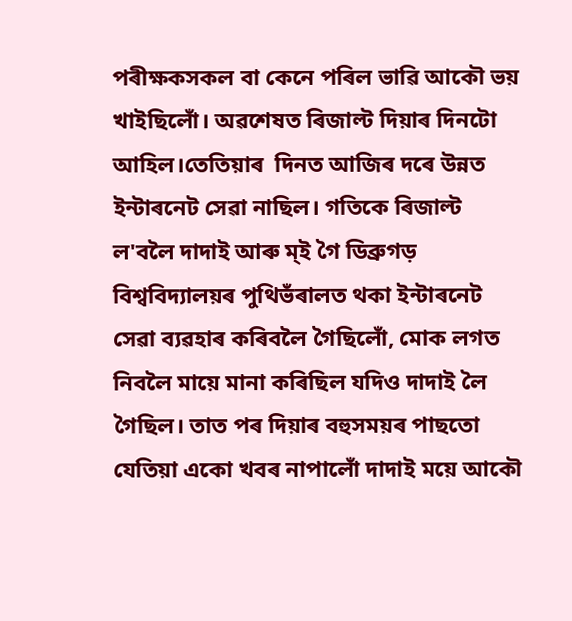পৰীক্ষকসকল বা কেনে পৰিল ভাৱি আকৌ ভয় খাইছিলোঁ। অৱশেষত ৰিজাল্ট দিয়াৰ দিনটো আহিল।তেতিয়াৰ  দিনত আজিৰ দৰে উন্নত ইন্টাৰনেট সেৱা নাছিল। গতিকে ৰিজাল্ট ল'বলৈ দাদাই আৰু ম্ই গৈ ডিব্ৰুগড় বিশ্ববিদ্যালয়ৰ পুথিভঁৰালত থকা ইন্টাৰনেট সেৱা ব্যৱহাৰ কৰিবলৈ গৈছিলোঁ, মোক লগত নিবলৈ মায়ে মানা কৰিছিল যদিও দাদাই লৈ গৈছিল। তাত পৰ দিয়াৰ বহুসময়ৰ পাছতো যেতিয়া একো খবৰ নাপালোঁ দাদাই ময়ে আকৌ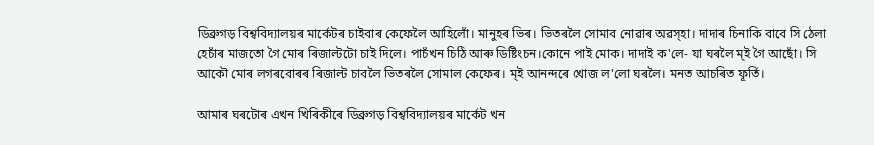ডিব্ৰুগড় বিশ্ববিদ্যালয়ৰ মাৰ্কেটৰ চাইবাৰ কেফেলৈ আহিলোঁ। মানুহৰ ভিৰ। ভিতৰলৈ সোমাব নোৱাৰ অৱস্হা। দাদাৰ চিনাকি বাবে সি ঠেলা হেচাঁৰ মাজতো গৈ মোৰ ৰিজাল্টটো চাই দিলে। পাচঁখন চিঠি আৰু ডিষ্টিংচন।কোনে পাই মোক। দাদাই ক'লে- যা ঘৰলৈ ম্ই গৈ আছোঁ। সি আকৌ মোৰ লগৰবোৰৰ ৰিজাল্ট চাবলৈ ভিতৰলৈ সোমাল কেফেৰ। ম্ই আনন্দৰে খোজ ল'লো ঘৰলৈ। মনত আচৰিত ফূৰ্তি।

আমাৰ ঘৰটোৰ এখন খিৰিকীৰে ডিব্ৰুগড় বিশ্ববিদ্যালয়ৰ মাৰ্কেট খন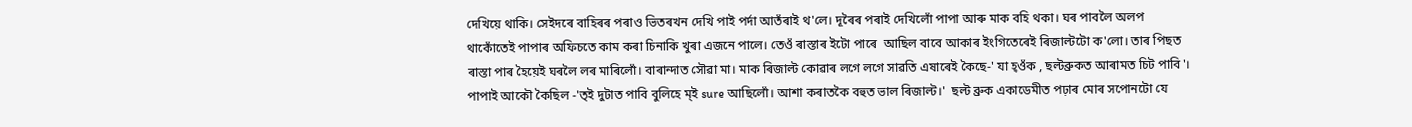দেখিয়ে থাকি। সেইদৰে বাহিৰৰ পৰাও ভিতৰখন দেখি পাই পৰ্দা আতঁৰাই থ'লে। দূৰৈৰ পৰাই দেখিলোঁ পাপা আৰু মাক বহি থকা। ঘৰ পাবলৈ অলপ থাকোঁতেই পাপাৰ অফিচতে কাম কৰা চিনাকি খুৰা এজনে পালে। তেওঁ ৰাস্তাৰ ইটো পাৰে  আছিল বাবে আকাৰ ইংগিতেৰেই ৰিজাল্টটো ক'লো। তাৰ পিছত ৰাস্তা পাৰ হৈয়েই ঘৰলৈ লৰ মাৰিলোঁ। বাৰান্দাত সৌৱা মা। মাক ৰিজাল্ট কোৱাৰ লগে লগে সাৱতি এষাৰেই কৈছে-' যা হ্ওঁক , ছল্টব্ৰুকত আৰামত চিট পাবি'। পাপাই আকৌ কৈছিল -'ত্ই দুটাত পাবি বুলিহে ম্ই sure আছিলোঁ। আশা কৰাতকৈ বহুত ভাল ৰিজাল্ট।'  ছল্ট ব্ৰুক একাডেমীত পঢ়াৰ মোৰ সপোনটো যে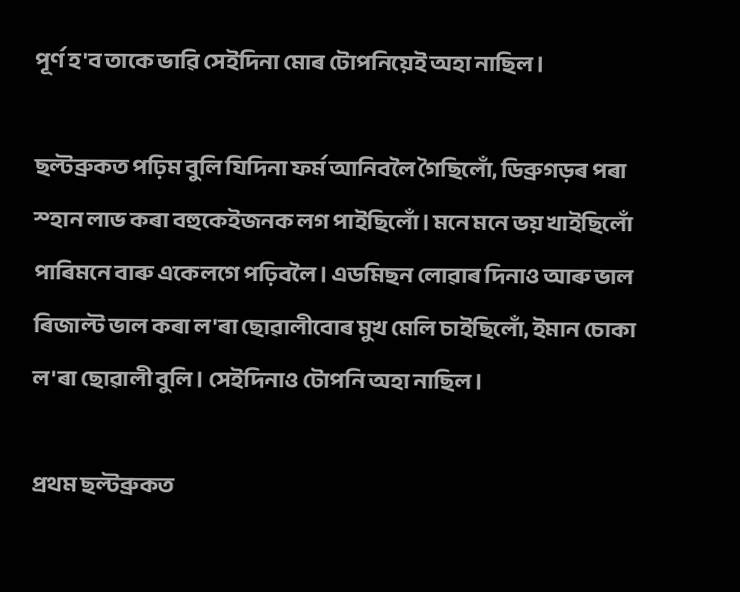পূৰ্ণ হ'ব তাকে ভাৱি সেইদিনা মোৰ টোপনিয়েই অহা নাছিল।

ছল্টব্ৰুকত পঢ়িম বুলি যিদিনা ফৰ্ম আনিবলৈ গৈছিলোঁ, ডিব্ৰুগড়ৰ পৰা স্হান লাভ কৰা বহুকেইজনক লগ পাইছিলোঁ। মনে মনে ভয় খাইছিলোঁ পাৰিমনে বাৰু একেলগে পঢ়িবলৈ। এডমিছন লোৱাৰ দিনাও আৰু ভাল ৰিজাল্ট ভাল কৰা ল'ৰা ছোৱালীবোৰ মুখ মেলি চাইছিলোঁ, ইমান চোকা ল'ৰা ছোৱালী বুলি। সেইদিনাও টোপনি অহা নাছিল।

প্ৰথম ছল্টব্ৰুকত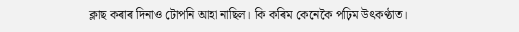ক্লাছ কৰাৰ দিনাও টোপনি আহা নাছিল। কি কৰিম কেনেকৈ পঢ়িম উৎকণ্ঠাত।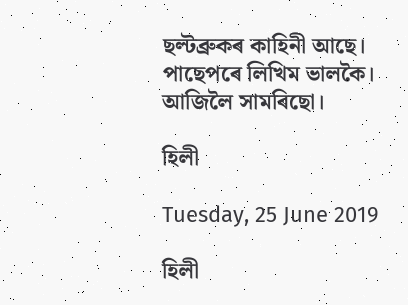ছল্টব্ৰুকৰ কাহিনী আছে। পাছেপৰে লিখিম ভালকৈ। আজিলৈ সামৰিছো।

হিলী

Tuesday, 25 June 2019

হিলী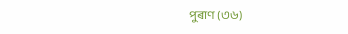পুৰাণ (৩৬)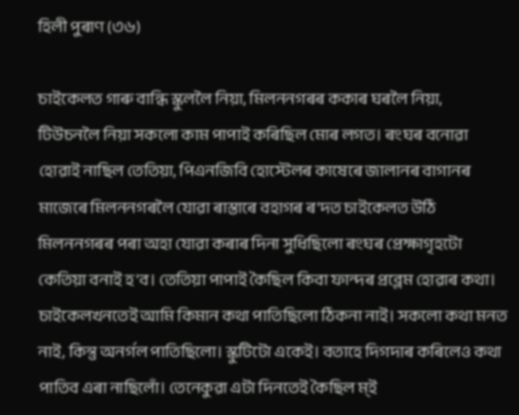হিলী পুৰাণ (৩৬)

চাইকেলত গাৰু বান্ধি স্কুললৈ নিয়া, মিলননগৰৰ ককাৰ ঘৰলৈ নিয়া, টিউচনলৈ নিয়া সকলো কাম পাপাই কৰিছিল মোৰ লগত। ৰংঘৰ বনোৱা হোৱাই নাছিল তেতিয়া, পিএনজিবি হোস্টেলৰ কাষেৰে জালানৰ বাগানৰ মাজেৰে মিলননগৰলৈ যোৱা ৰাস্তাৰে বহাগৰ ৰ'দত চাইকেলত উঠি মিলননগৰৰ পৰা অহা যোৱা কৰাৰ দিনা সুধিছিলো ৰংঘৰ প্ৰেক্ষাগৃহটো কেতিয়া বনাই হ'ব। তেতিয়া পাপাই কৈছিল কিবা ফান্দৰ প্ৰব্লেম হোৱাৰ কথা। চাইকেলখনতেই আমি কিমান কথা পাতিছিলো ঠিকনা নাই। সকলো কথা মনত নাই, কিন্তু অনৰ্গল পাতিছিলো। স্কুটিটো একেই। বতাহে দিগদাৰ কৰিলেও কথা পাতিব এৰা নাছিলোঁ। তেনেকুৱা এটা দিনতেই কৈছিল ম্ই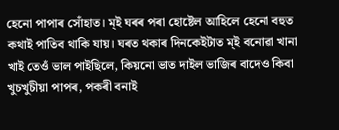হেনো পাপাৰ সোঁহাত। ম্ই ঘৰৰ পৰা হোষ্টেল আহিলে হেনো বহুত কথাই পাতিব থাকি যায়। ঘৰত থকাৰ দিনকেইটাত ম্ই বনোৱা খানা খাই তেওঁ ভাল পাইছিলে, কিয়নো ভাত দাইল ভাজিৰ বাদেও কিবা খুচখুচীয়া পাপৰ, পকৰী বনাই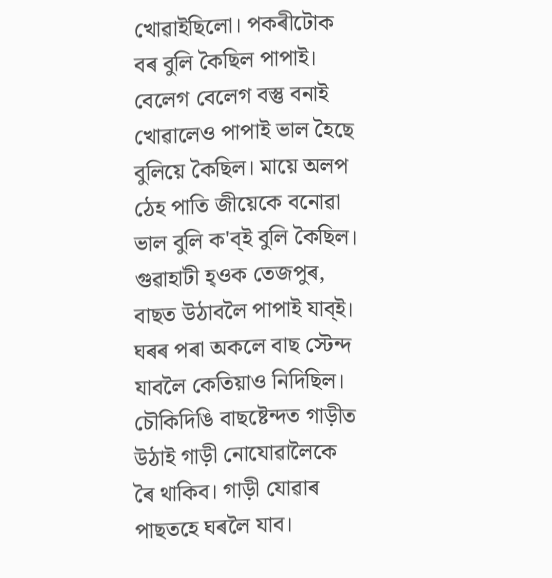খোৱাইছিলো। পকৰীটোক বৰ বুলি কৈছিল পাপাই। বেলেগ বেলেগ বস্তু বনাই খোৱালেও পাপাই ভাল হৈছে বুলিয়ে কৈছিল। মায়ে অলপ ঠেহ পাতি জীয়েকে বনোৱা ভাল বুলি ক'ব্ই বুলি কৈছিল। গুৱাহাটী হ্ওক তেজপুৰ, বাছত উঠাবলৈ পাপাই যাব্ই। ঘৰৰ পৰা অকলে বাছ স্টেন্দ যাবলৈ কেতিয়াও নিদিছিল। চৌকিদিঙি বাছষ্টেন্দত গাড়ীত উঠাই গাড়ী নোযোৱালৈকে ৰৈ থাকিব। গাড়ী যোৱাৰ পাছতহে ঘৰলৈ যাব।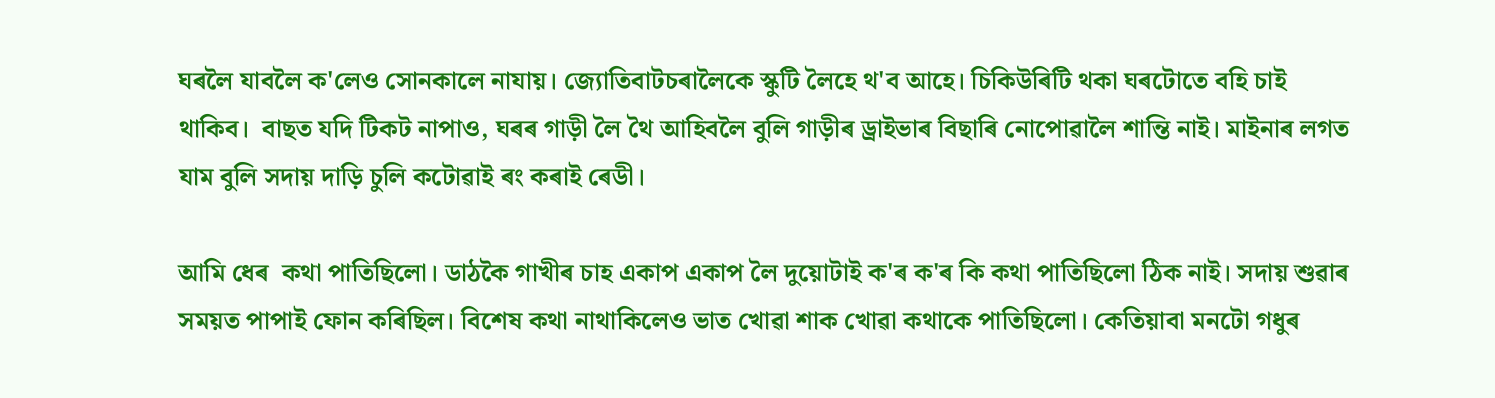ঘৰলৈ যাবলৈ ক'লেও সোনকালে নাযায়। জ্যোতিবাটচৰালৈকে স্কুটি লৈহে থ'ব আহে। চিকিউৰিটি থকা ঘৰটোতে বহি চাই থাকিব।  বাছত যদি টিকট নাপাও, ঘৰৰ গাড়ী লৈ থৈ আহিবলৈ বুলি গাড়ীৰ ড্ৰাইভাৰ বিছাৰি নোপোৱালৈ শান্তি নাই। মাইনাৰ লগত যাম বুলি সদায় দাড়ি চুলি কটোৱাই ৰং কৰাই ৰেডী।

আমি ধেৰ  কথা পাতিছিলো। ডাঠকৈ গাখীৰ চাহ একাপ একাপ লৈ দুয়োটাই ক'ৰ ক'ৰ কি কথা পাতিছিলো ঠিক নাই। সদায় শুৱাৰ সময়ত পাপাই ফোন কৰিছিল। বিশেষ কথা নাথাকিলেও ভাত খোৱা শাক খোৱা কথাকে পাতিছিলো। কেতিয়াবা মনটো গধুৰ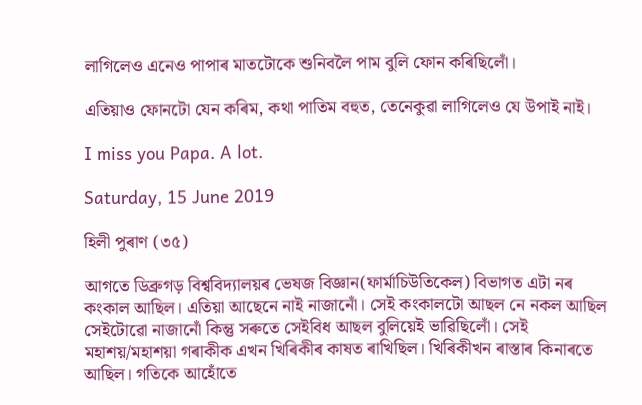লাগিলেও এনেও পাপাৰ মাতটোকে শুনিবলৈ পাম বুলি ফোন কৰিছিলোঁ।

এতিয়াও ফোনটো যেন কৰিম, কথা পাতিম বহুত, তেনেকুৱা লাগিলেও যে উপাই নাই।

I miss you Papa. A lot.

Saturday, 15 June 2019

হিলী পুৰাণ (৩৫)

আগতে ডিব্ৰুগড় বিশ্ববিদ্যালয়ৰ ভেষজ বিজ্ঞান(ফাৰ্মাচিউতিকেল) বিভাগত এটা নৰ কংকাল আছিল। এতিয়া আছেনে নাই নাজানোঁ। সেই কংকালটো আছল নে নকল আছিল সেইটোৱো নাজানোঁ কিন্তু সৰুতে সেইবিধ আছল বুলিয়েই ভাৱিছিলোঁ। সেই মহাশয়/মহাশয়া গৰাকীক এখন খিৰিকীৰ কাষত ৰাখিছিল। খিৰিকীখন ৰাস্তাৰ কিনাৰতে আছিল। গতিকে আহোঁতে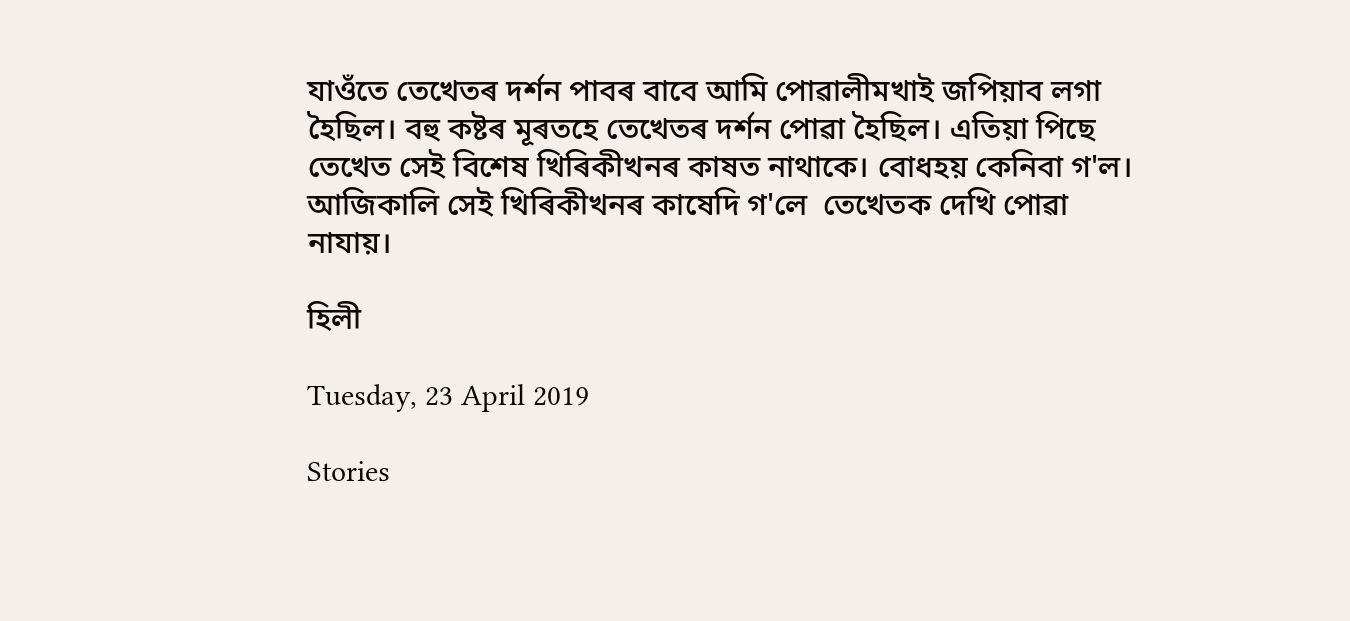যাওঁতে তেখেতৰ দৰ্শন পাবৰ বাবে আমি পোৱালীমখাই জপিয়াব লগা হৈছিল। বহু কষ্টৰ মূৰতহে তেখেতৰ দৰ্শন পোৱা হৈছিল। এতিয়া পিছে তেখেত সেই বিশেষ খিৰিকীখনৰ কাষত নাথাকে। বোধহয় কেনিবা গ'ল। আজিকালি সেই খিৰিকীখনৰ কাষেদি গ'লে  তেখেতক দেখি পোৱা নাযায়।

হিলী

Tuesday, 23 April 2019

Stories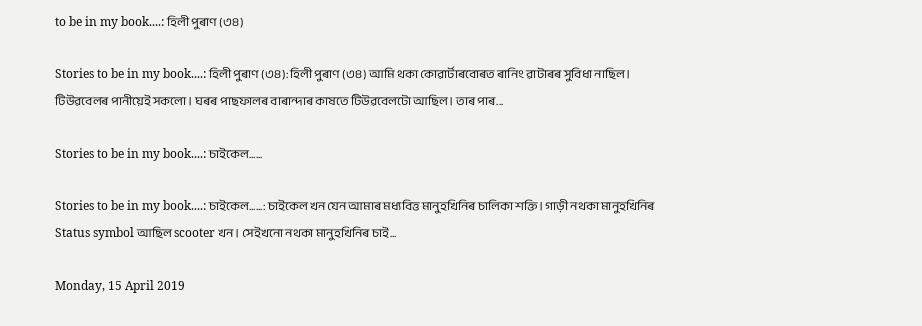to be in my book....: হিলী পুৰাণ (৩৪)

Stories to be in my book....: হিলী পুৰাণ (৩৪): হিলী পুৰাণ (৩৪) আমি থকা কোৱাৰ্টাৰবোৰত ৰানিং ৱাটাৰৰ সুবিধা নাছিল। টিউৱবেলৰ পানীয়েই সকলো। ঘৰৰ পাছফালৰ বাৰান্দাৰ কাষতে টিউৱবেলটো আছিল। তাৰ পাৰ...

Stories to be in my book....: চাইকেল......

Stories to be in my book....: চাইকেল......: চাইকেল খন যেন আমাৰ মধ্যবিত্ত মানুহখিনিৰ চালিকা শক্তি। গাড়ী নথকা মানুহখিনিৰ Status symbol আছিল scooter খন। সেইখনো নথকা মানুহখিনিৰ চাই...

Monday, 15 April 2019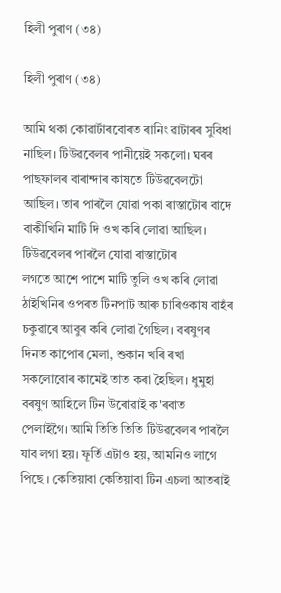হিলী পুৰাণ (৩৪)

হিলী পুৰাণ (৩৪)

আমি থকা কোৱাৰ্টাৰবোৰত ৰানিং ৱাটাৰৰ সুবিধা নাছিল। টিউৱবেলৰ পানীয়েই সকলো। ঘৰৰ পাছফালৰ বাৰান্দাৰ কাষতে টিউৱবেলটো আছিল। তাৰ পাৰলৈ যোৱা পকা ৰাস্তাটোৰ বাদে বাকীখিনি মাটি দি ওখ কৰি লোৱা আছিল। টিউৱবেলৰ পাৰলৈ যোৱা ৰাস্তাটোৰ
লগতে আশে পাশে মাটি তুলি ওখ কৰি লোৱা ঠাইখিনিৰ ওপৰত টিনপাট আৰু চাৰিওকাষ বাহঁৰ চকুৱাৰে আবুৰ কৰি লোৱা গৈছিল। বৰষুণৰ দিনত কাপোৰ মেলা, শুকান খৰি ৰখা সকলোবোৰ কামেই তাত কৰা হৈছিল। ধুমুহা বৰষুণ আহিলে টিন উৰোৱাই ক'ৰবাত পেলাইগৈ। আমি তিতি তিতি টিউৱবেলৰ পাৰলৈ যাব লগা হয়। ফূৰ্তি এটাও হয়, আমনিও লাগে পিছে । কেতিয়াবা কেতিয়াবা টিন এচলা আতৰাই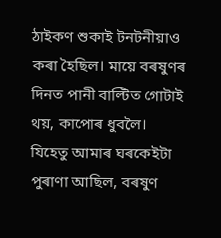ঠাইকণ শুকাই টনটনীয়াও কৰা হৈছিল। মায়ে বৰষুণৰ দিনত পানী বাল্টিত গোটাই থয়, কাপোৰ ধুবলৈ। যিহেতু আমাৰ ঘৰকেইটা পুৰাণা আছিল, বৰষুণ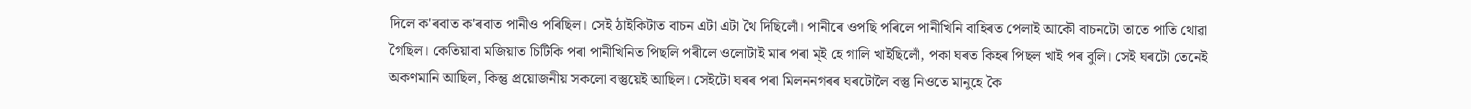দিলে ক'ৰবাত ক'ৰবাত পানীও পৰিছিল। সেই ঠাইকিটাত বাচন এটা এটা থৈ দিছিলোঁ। পানীৰে ওপছি পৰিলে পানীখিনি বাহিৰত পেলাই আকৌ বাচনটো তাতে পাতি থোৱা গৈছিল। কেতিয়াবা মজিয়াত চিটিকি পৰা পানীখিনিত পিছলি পৰীলে ওলোটাই মাৰ পৰা ম্ই হে গালি খাইছিলোঁ, পকা ঘৰত কিহৰ পিছল খাই পৰ বুলি‌। সেই ঘৰটো তেনেই অকণমানি আছিল, কিন্তু প্ৰয়োজনীয় সকলো বস্তুয়েই আছিল। সেইটো ঘৰৰ পৰা মিলননগৰৰ ঘৰটোলৈ বস্তু নিওতে মানুহে কৈ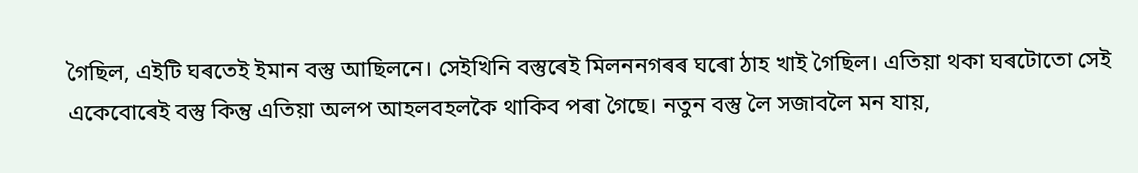গৈছিল, এইটি ঘৰতেই ইমান বস্তু আছিলনে। সেইখিনি বস্তুৰেই মিলননগৰৰ ঘৰো ঠাহ খাই গৈছিল। এতিয়া থকা ঘৰটোতো সেই একেবোৰেই বস্তু কিন্তু এতিয়া অলপ আহলবহলকৈ থাকিব পৰা গৈছে। নতুন বস্তু লৈ সজাবলৈ মন যায়,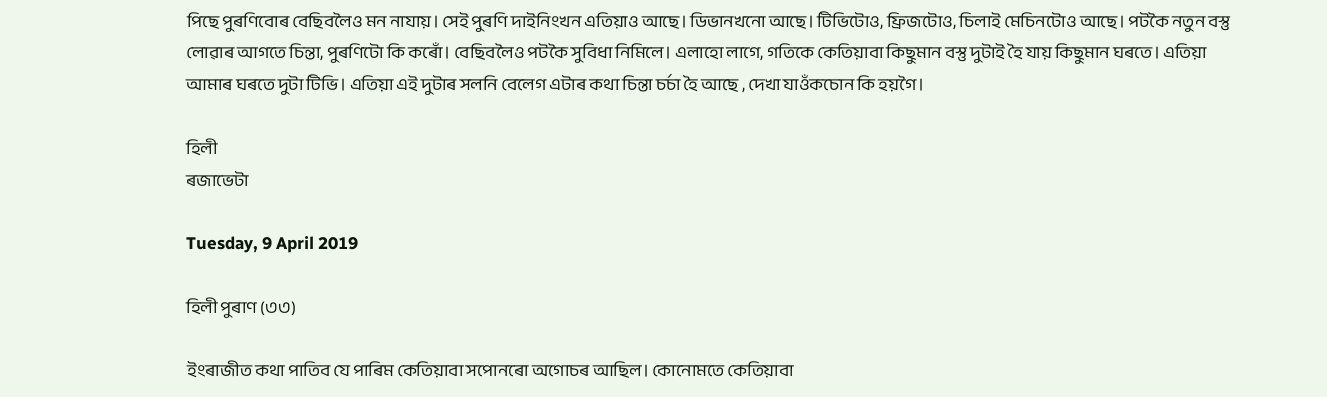পিছে পুৰণিবোৰ বেছিবলৈও মন নাযায়। সেই পুৰণি দাইনিংখন এতিয়াও আছে। ডিভানখনো আছে। টিভিটোও, ফ্ৰিজটোও, চিলাই মেচিনটোও আছে। পটকৈ নতুন বস্তু লোৱাৰ আগতে চিন্তা, পুৰণিটো কি কৰোঁ। বেছিবলৈও পটকৈ সুবিধা নিমিলে। এলাহো লাগে, গতিকে কেতিয়াবা কিছুমান বস্তু দুটাই হৈ যায় কিছুমান ঘৰতে। এতিয়া আমাৰ ঘৰতে দুটা টিভি। এতিয়া এই দুটাৰ সলনি বেলেগ এটাৰ কথা চিন্তা চৰ্চা হৈ আছে , দেখা যাওঁকচোন কি হয়গৈ।

হিলী
ৰজাভেটা

Tuesday, 9 April 2019

হিলী পুৰাণ (৩৩)

ইংৰাজীত কথা পাতিব যে পাৰিম কেতিয়াবা সপোনৰো অগোচৰ আছিল। কোনোমতে কেতিয়াবা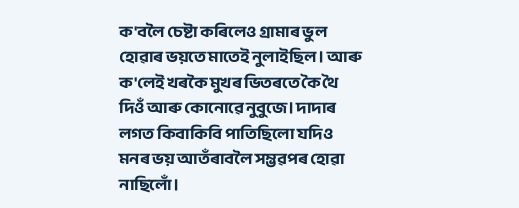ক'বলৈ চেষ্টা কৰিলেও গ্ৰামাৰ ভুল হোৱাৰ ভয়তে মাতেই নুলাইছিল। আৰু ক'লেই খৰকৈ মুখৰ ভিতৰতে কৈ থৈ দিওঁ আৰু কোনোৱে নুবুজে। দাদাৰ লগত কিবাকিবি পাতিছিলো যদিও মনৰ ভয় আতঁৰাবলৈ সম্ভৱপৰ হোৱা নাছিলোঁ।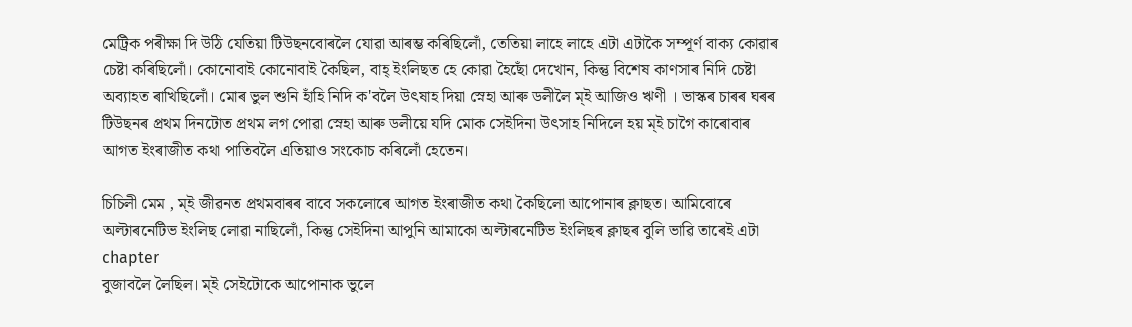মেট্ৰিক পৰীক্ষা দি উঠি যেতিয়া টিউছনবোৰলৈ যোৱা আৰম্ভ কৰিছিলোঁ, তেতিয়া লাহে লাহে এটা এটাকৈ সম্পূৰ্ণ বাক্য কোৱাৰ চেষ্টা কৰিছিলোঁ। কোনোবাই কোনোবাই কৈছিল, বাহ্ ইংলিছত হে কোৱা হৈছোঁ দেখোন, কিন্তু বিশেষ কাণসাৰ নিদি চেষ্টা অব্যাহত ৰাখিছিলোঁ। মোৰ ভুল শুনি হাঁহি নিদি ক'বলৈ উৎষাহ দিয়া স্নেহা আৰু ডলীলৈ ম্ই আজিও ঋণী । ভাস্কৰ চাৰৰ ঘৰৰ টিউছনৰ প্ৰথম দিনটোত প্ৰথম লগ পোৱা স্নেহা আৰু ডলীয়ে যদি মোক সেইদিনা উৎসাহ নিদিলে হয় ম্ই চাগৈ কাৰোবাৰ আগত ইংৰাজীত কথা পাতিবলৈ এতিয়াও সংকোচ কৰিলোঁ হেতেন।

চিচিলী মেম , ম্ই জীৱনত প্ৰথমবাৰৰ বাবে সকলোৰে আগত ইংৰাজীত কথা কৈছিলো আপোনাৰ ক্লাছত। আমিবোৰে অল্টাৰনেটিভ ইংলিছ লোৱা নাছিলোঁ, কিন্তু সেইদিনা আপুনি আমাকো অল্টাৰনেটিভ ইংলিছৰ ক্লাছৰ বুলি ভাৱি তাৰেই এটা chapter
বুজাবলৈ লৈছিল। ম্ই সেইটোকে আপোনাক ভুলে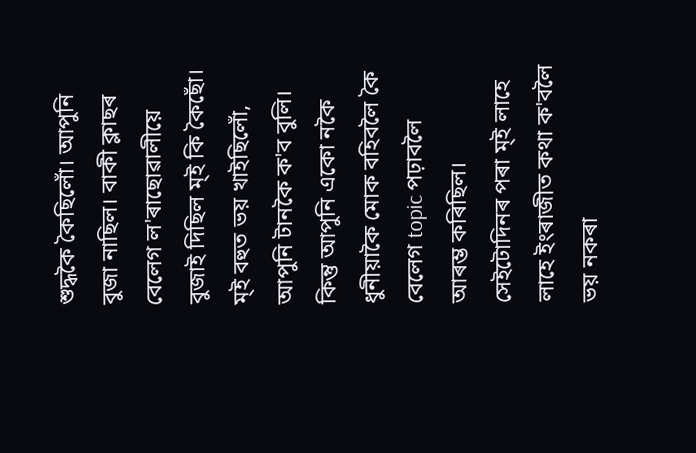শুদ্ধকৈ কৈছিলোঁ। আপুনি বুজা নাছিল। বাকী ক্লাছৰ বেলেগ ল'ৰাছোৱালীয়ে বুজাই দিছিল ম্ই কি কৈছোঁ। ম্ই বহুত ভয় খাইছিলোঁ, আপুনি টানকৈ ক'ব বুলি। কিন্তু আপুনি একো নকৈ ধুনীয়াকৈ মোক বহিবলৈ কৈ বেলেগ topic পঢ়াবলৈ আৰম্ভ কৰিছিল। সেইটোদিনৰ পৰা ম্ই লাহে লাহে ইংৰাজীত কথা ক'বলৈ ভয় নকৰা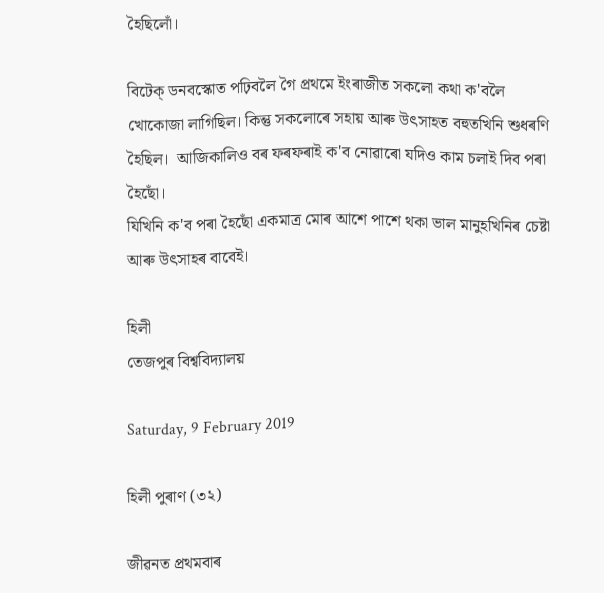হৈছিলোঁ।

বিটেক্ ডনবস্কোত পঢ়িবলৈ গৈ প্ৰথমে ইংৰাজীত সকলো কথা ক'বলৈ খোকোজা লাগিছিল। কিন্তু সকলোৰে সহায় আৰু উৎসাহত বহুতখিনি শুধৰণি হৈছিল।  আজিকালিও বৰ ফৰফৰাই ক'ব নোৱাৰো যদিও কাম চলাই দিব পৰা হৈছোঁ।
যিখিনি ক'ব পৰা হৈছোঁ একমাত্ৰ মোৰ আশে পাশে থকা ভাল মানুহখিনিৰ চেষ্টা আৰু উৎসাহৰ বাবেই।

হিলী
তেজপুৰ বিশ্ববিদ্যালয়

Saturday, 9 February 2019

হিলী পুৰাণ (৩২)

জীৱনত প্ৰথমবাৰ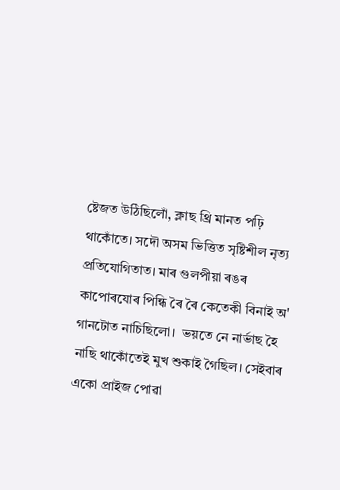ষ্টেজত উঠিছিলোঁ, ক্লাছ থ্ৰি মানত পঢ়ি থাকোঁতে। সদৌ অসম ভিত্তিত সৃষ্টিশীল নৃত্য প্ৰতিযোগিতাত। মাৰ গুলপীয়া ৰঙৰ কাপোৰযোৰ পিন্ধি ৰৈ ৰৈ কেতেকী বিনাই অ' গানটোত নাচিছিলো।  ভয়তে নে নাৰ্ভাছ হৈ নাছি থাকোঁতেই মুখ শুকাই গৈছিল। সেইবাৰ একো প্ৰাইজ পোৱা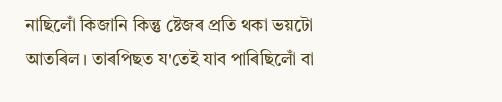নাছিলোঁ কিজানি কিন্তু ষ্টেজৰ প্ৰতি থকা ভয়টো আতৰিল। তাৰপিছত য'তেই যাব পাৰিছিলোঁ বা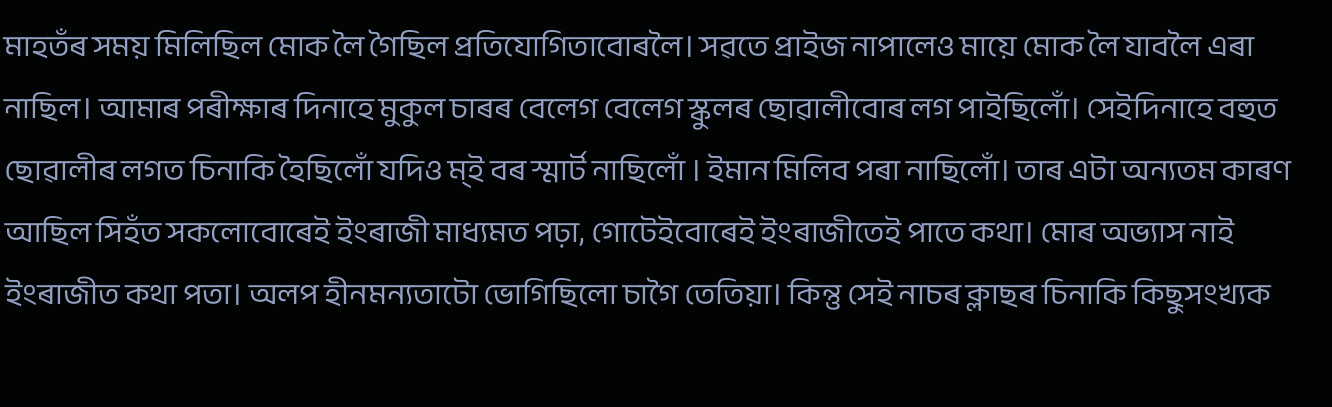মাহতঁৰ সময় মিলিছিল মোক লৈ গৈছিল প্ৰতিযোগিতাবোৰলৈ। সৱতে প্ৰাইজ নাপালেও মায়ে মোক লৈ যাবলৈ এৰা নাছিল। আমাৰ পৰীক্ষাৰ দিনাহে মুকুল চাৰৰ বেলেগ বেলেগ স্কুলৰ ছোৱালীবোৰ লগ পাইছিলোঁ। সেইদিনাহে বহুত ছোৱালীৰ লগত চিনাকি হৈছিলোঁ যদিও ম্ই বৰ স্মাৰ্ট নাছিলোঁ । ইমান মিলিব পৰা নাছিলোঁ। তাৰ এটা অন্যতম কাৰণ আছিল সিহঁত সকলোবোৰেই ইংৰাজী মাধ্যমত পঢ়া, গোটেইবোৰেই ইংৰাজীতেই পাতে কথা। মোৰ অভ্যাস নাই ইংৰাজীত কথা পতা। অলপ হীনমন্যতাটো ভোগিছিলো চাগৈ তেতিয়া। কিন্তু সেই নাচৰ ক্লাছৰ চিনাকি কিছুসংখ্যক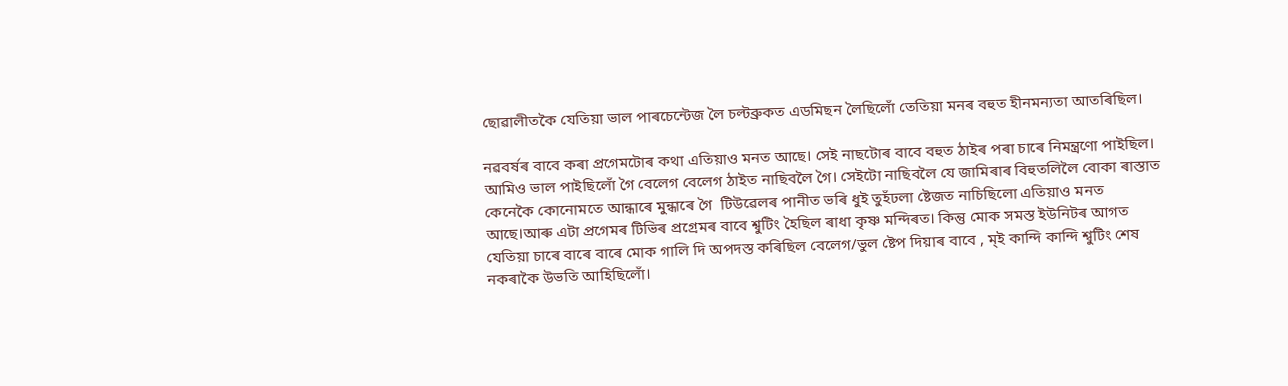ছোৱালীতকৈ যেতিয়া ভাল পাৰচেন্টেজ লৈ চল্টব্ৰুকত এডমিছন লৈছিলোঁ তেতিয়া মনৰ বহুত হীনমন্যতা আতৰিছিল।

নৱবৰ্ষৰ বাবে কৰা প্ৰগেমটোৰ কথা এতিয়াও মনত আছে। সেই নাছটোৰ বাবে বহুত ঠাইৰ পৰা চাৰে নিমন্ত্ৰণো পাইছিল। আমিও ভাল পাইছিলোঁ গৈ বেলেগ বেলেগ ঠাইত নাছিবলৈ গৈ। সেইটো নাছিবলৈ যে জামিৰাৰ বিহুতলিলৈ বোকা ৰাস্তাত কেনেকৈ কোনোমতে আন্ধাৰে মুন্ধাৰে গৈ  টিউৱেলৰ পানীত ভৰি ধুই তুহঁঢলা ষ্টেজত নাচিছিলো এতিয়াও মনত আছে।আৰু এটা প্ৰগেমৰ টিভিৰ প্ৰগ্ৰেমৰ বাবে শ্ৱুটিং হৈছিল ৰাধা কৃষ্ণ মন্দিৰত। কিন্তু মোক সমস্ত ইউনিটৰ আগত যেতিয়া চাৰে বাৰে বাৰে মোক গালি দি অপদস্ত কৰিছিল বেলেগ/ভুল ষ্টেপ দিয়াৰ বাবে , ম্ই কান্দি কান্দি শ্ৱুটিং শেষ নকৰাকৈ উভতি আহিছিলোঁ।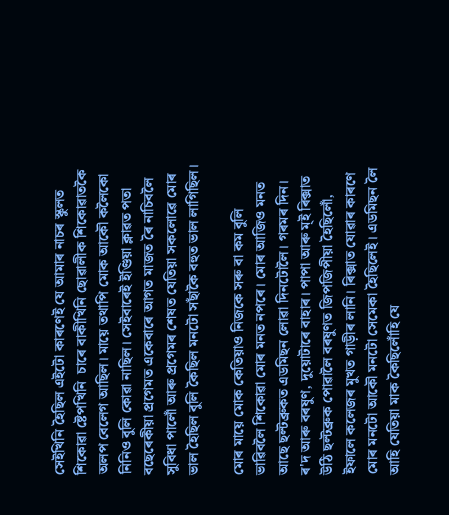সেইখিনি হৈছিল এইটো কাৰণেই যে আমাৰ নাচৰ স্কুলত শিকোৱা ষ্টেপখিনি  চাৰে বাকীখিনি ছোৱালীক শিকোৱাতকৈ অলপ বেলেগ আছিল। মায়ে তথাপি মোক আকৌ কলৈকো নিনিও বুলি কোৱা নাছিল। সেইবাৰেই ইণ্ডিয়া ক্লাৱত পতা বছেৰেকীয়া প্ৰগেমত একেবাৰে আগত মাজত ৰৈ নাচিবলৈ সুবিধা পালোঁ আৰু প্ৰগেমৰ শেষত যেতিয়া সকলোৱে মোৰ ভাল হৈছিল বুলি কৈছিল মনটো সছাঁকৈ বহুত ভাল লাগিছিল।

মোৰ মায়ে মোক কেতিয়াও নিজকে সৰু বা কম বুলি ভাৱিবলৈ শিকোৱা মোৰ মনত নপৰে। মোৰ আজিও মনত আছে ছল্টব্ৰুকত এডমিছন লোৱা দিনটোলৈ। গৰমৰ দিন। ৰ'দ আৰু বৰষুণ, দুয়োটাৰে বাহাৰ। পাপা আৰু ম্ই ৰিক্সাত উঠি ছল্টব্ৰুক পোৱালৈ বৰষুণত জিপজিপীয়া হৈছিলোঁ, ইফালে কলেজৰ মুখত গাড়ীৰ লানি। ৰিক্সাত যোৱাৰ কাৰণে মোৰ মনটো আকৌ মনটো সেমেকা হৈছিলেই। এডমিছন লৈ আহি যেতিয়া মাক কৈছিলোঁহি যে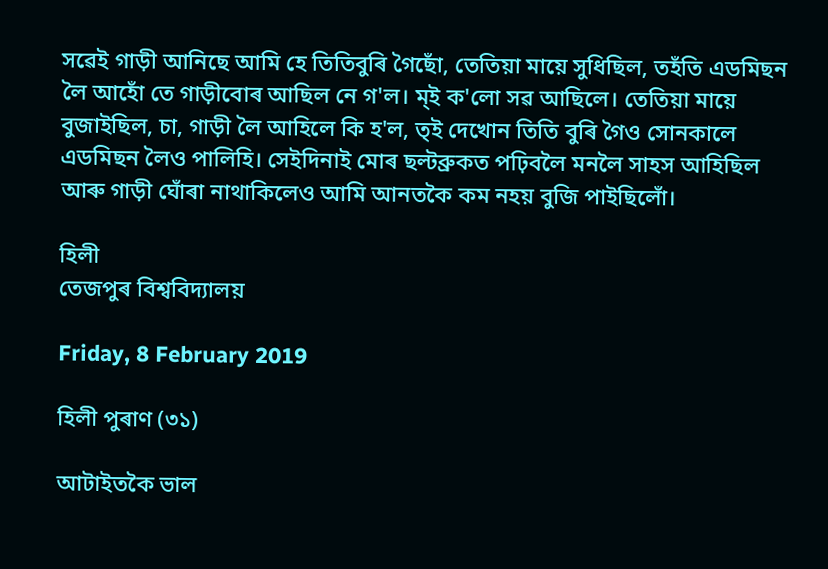সৱেই গাড়ী আনিছে আমি হে তিতিবুৰি গৈছোঁ, তেতিয়া মায়ে সুধিছিল, তহঁতি এডমিছন লৈ আহোঁ তে গাড়ীবোৰ আছিল নে গ'ল। ম্ই ক'লো সৱ আছিলে। তেতিয়া মায়ে বুজাইছিল, চা, গাড়ী লৈ আহিলে কি হ'ল, ত্ই দেখোন তিতি বুৰি গৈও সোনকালে এডমিছন লৈও পালিহি। সেইদিনাই মোৰ ছল্টব্ৰুকত পঢ়িবলৈ মনলৈ সাহস আহিছিল আৰু গাড়ী ঘোঁৰা নাথাকিলেও আমি আনতকৈ কম নহয় বুজি পাইছিলোঁ।

হিলী
তেজপুৰ বিশ্ববিদ্যালয়

Friday, 8 February 2019

হিলী পুৰাণ (৩১)

আটাইতকৈ ভাল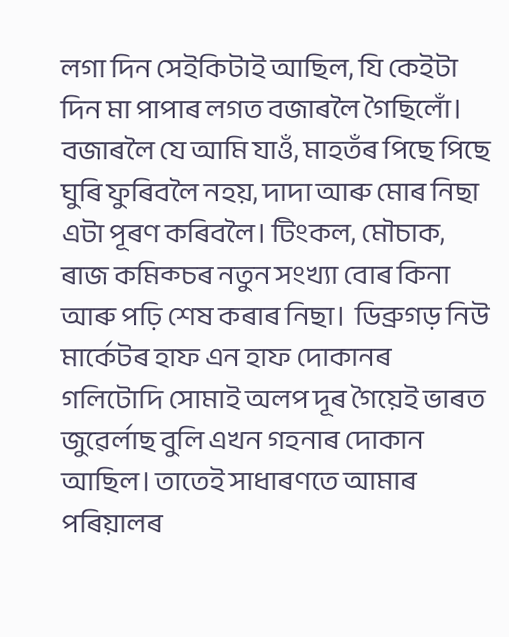লগা দিন সেইকিটাই আছিল, যি কেইটা দিন মা পাপাৰ লগত বজাৰলৈ গৈছিলোঁ। বজাৰলৈ যে আমি যাওঁ, মাহতঁৰ পিছে পিছে ঘুৰি ফুৰিবলৈ নহয়, দাদা আৰু মোৰ নিছা এটা পূৰণ কৰিবলৈ। টিংকল, মৌচাক, ৰাজ কমিক্চৰ নতুন সংখ্যা বোৰ কিনা আৰু পঢ়ি শেষ কৰাৰ নিছা।  ডিব্ৰুগড় নিউ মাৰ্কেটৰ হাফ এন হাফ দোকানৰ গলিটোদি সোমাই অলপ দূৰ গৈয়েই ভাৰত জুৱেৰ্লাছ বুলি এখন গহনাৰ দোকান আছিল। তাতেই সাধাৰণতে আমাৰ পৰিয়ালৰ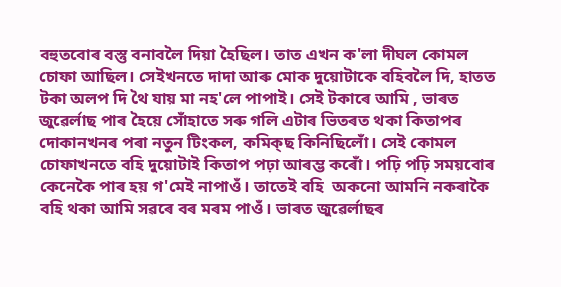বহুতবোৰ বস্তু বনাবলৈ দিয়া হৈছিল। তাত এখন ক'লা দীঘল কোমল চোফা আছিল। সেইখনতে দাদা আৰু মোক দুয়োটাকে বহিবলৈ দি, হাতত টকা অলপ দি থৈ যায় মা নহ'লে পাপাই। সেই টকাৰে আমি , ভাৰত জুৱেৰ্লাছ পাৰ হৈয়ে সোঁহাতে সৰু গলি এটাৰ ভিতৰত থকা কিতাপৰ দোকানখনৰ পৰা নতুন টিংকল, কমিক্ছ কিনিছিলোঁ। সেই কোমল চোফাখনতে বহি দুয়োটাই কিতাপ পঢ়া আৰম্ভ কৰোঁ। পঢ়ি পঢ়ি সময়বোৰ কেনেকৈ পাৰ হয় গ'মেই নাপাওঁ। তাতেই বহি  অকনো আমনি নকৰাকৈ বহি থকা আমি সৱৰে বৰ মৰম পাওঁ। ভাৰত জুৱেৰ্লাছৰ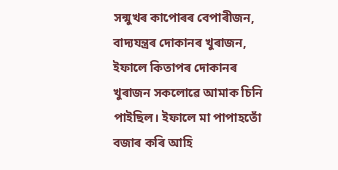সন্মুখৰ কাপোৰৰ বেপাৰীজন, বাদ্যযন্ত্ৰৰ দোকানৰ খুৰাজন, ইফালে কিতাপৰ দোকানৰ খুৰাজন সকলোৱে আমাক চিনি পাইছিল। ইফালে মা পাপাহতোঁ বজাৰ কৰি আহি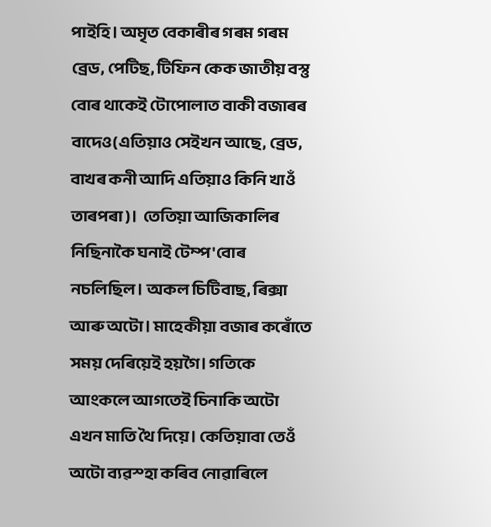পাইহি। অমৃত বেকাৰীৰ গৰম গৰম ব্ৰেড, পেটিছ, টিফিন কেক জাতীয় বস্তু বোৰ থাকেই টোপোলাত বাকী বজাৰৰ বাদেও(এতিয়াও সেইখন আছে, ব্ৰেড, বাখৰ কনী আদি এতিয়াও কিনি খাওঁ তাৰপৰা)।  তেতিয়া আজিকালিৰ নিছিনাকৈ ঘনাই টেম্প'বোৰ নচলিছিল। অকল চিটিবাছ, ৰিক্সা আৰু অটো। মাহেকীয়া বজাৰ কৰোঁতে সময় দেৰিয়েই হয়গৈ। গতিকে আংকলে আগতেই চিনাকি অটো এখন মাতি থৈ দিয়ে। কেতিয়াবা তেওঁ অটো ব্যৱস্হা কৰিব নোৱাৰিলে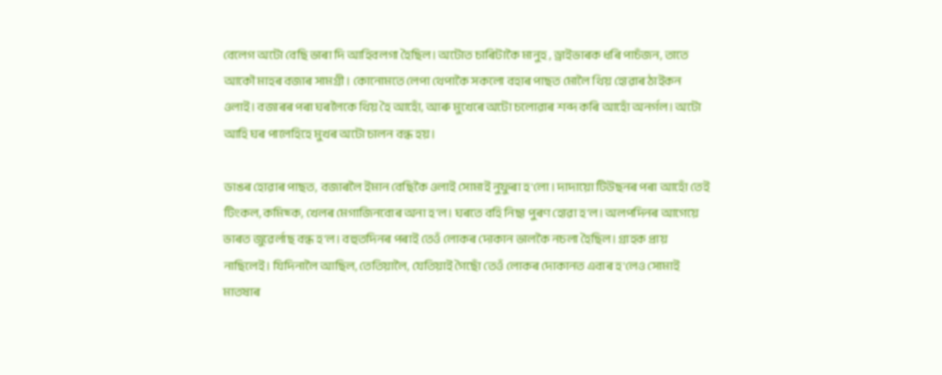বেলেগ অটো বেছি ভাৰা দি আহিবলগা হৈছিল। অটোত চাৰিটাকৈ মানুহ , ড্ৰাইভাৰক ধৰি পাচঁজন, তাতে আকৌ মাহৰ বজাৰ সামগ্ৰী। কোনোমতে লেপা থেপাকৈ সকলো বহাৰ পাছত মোলৈ থিয় হোৱাৰ ঠাইকন ওলাই। বজাৰৰ পৰা ঘৰলৈকে থিয় হৈ আহোঁ, আৰু মুখেৰে অটো চলোৱাৰ শব্দ কৰি আহোঁ অনৰ্গল। অটো আহি ঘৰ পালেহিহে মুখৰ অটো চালন বন্ধ হয়।

ডাঙৰ হোৱাৰ পাছত, বজাৰলৈ ইমান বেছিকৈ ওলাই সোমাই নুফুৰা হ'লো। দাদায়ো টিউছনৰ পৰা আহোঁ তেই টিংকল, কমিছ্ক, খেলৰ মেগাজিনবোৰ অনা হ'ল। ঘৰতে বহি নিছা পুৰণ হোৱা হ'ল। অলপদিনৰ আগেয়ে ভাৰত জুৱেৰ্লাছ বন্ধ হ'ল। বহুতদিনৰ পৰাই তেওঁ লোকৰ দোকান ভালকৈ নচলা হৈছিল। গ্ৰাহক প্ৰায় নাছিলেই। যিদিনালৈ আছিল, তেতিয়ালৈ, যেতিয়াই গৈছোঁ তেওঁ লোকৰ দোকানত এবাৰ হ'লেও সোমাই মাতষাৰ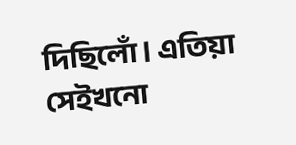দিছিলোঁ। এতিয়া সেইখনো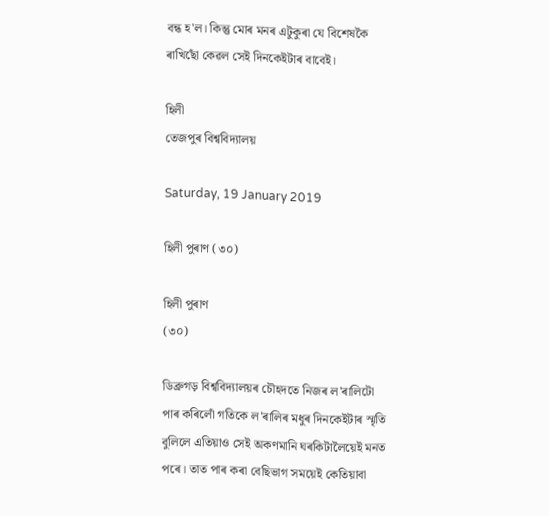বন্ধ হ'ল। কিন্তু মোৰ মনৰ এটুকুৰা যে বিশেষকৈ ৰাখিছোঁ কেৱল সেই দিনকেইটাৰ বাবেই।

হিলী
তেজপুৰ বিশ্ববিদ্যালয়

Saturday, 19 January 2019

হিলী পুৰাণ (৩০)

হিলী পুৰাণ
(৩০)

ডিব্ৰুগড় বিশ্ববিদ্যালয়ৰ চৌহদতে নিজৰ ল'ৰালিটো পাৰ কৰিলোঁ গতিকে ল'ৰালিৰ মধুৰ দিনকেইটাৰ স্মৃতি বুলিলে এতিয়াও সেই অকণমানি ঘৰকিটালৈয়েই মনত পৰে। তাত পাৰ কৰা বেছিভাগ সময়েই কেতিয়াবা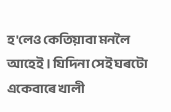হ'লেও কেতিয়াবা মনলৈ আহেই। যিদিনা সেই ঘৰটো একেবাৰে খালী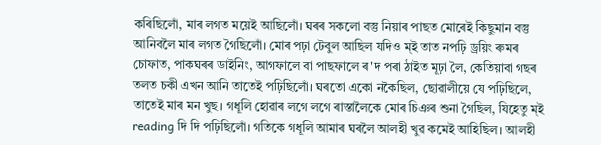কৰিছিলোঁ, মাৰ লগত ময়েই আছিলোঁ। ঘৰৰ সকলো বস্তু নিয়াৰ পাছত মোৰেই কিছুমান বস্তু আনিবলৈ মাৰ লগত গৈছিলোঁ। মোৰ পঢ়া টেবুল আছিল যদিও ম্ই তাত নপঢ়ি ড্ৰয়িং ৰুমৰ চোফাত, পাকঘৰৰ ডাইনিং, আগফালে বা পাছফালে ৰ'দ পৰা ঠাইত মূঢ়া লৈ, কেতিয়াবা গছৰ তলত চকী এখন আনি তাতেই পঢ়িছিলোঁ। ঘৰতো একো নকৈছিল, ছোৱালীয়ে যে পঢ়িছিলে, তাতেই মাৰ মন খুছ। গধূলি হোৱাৰ লগে লগে ৰাস্তালৈকে মোৰ চিঞৰ শুনা গৈছিল, যিহেতু ম্ই reading দি দি পঢ়িছিলোঁ। গতিকে গধূলি আমাৰ ঘৰলৈ আলহী খুৱ কমেই আহিছিল। আলহী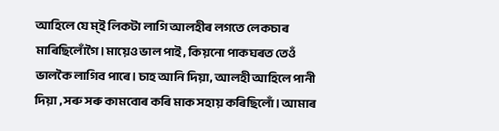আহিলে যে ম্ই লিকটা লাগি আলহীৰ লগতে লেকচাৰ মাৰিছিলোঁগৈ। মায়েও ভাল পাই , কিয়নো পাকঘৰত তেওঁ ভালকৈ লাগিব পাৰে। চাহ আনি দিয়া, আলহী আহিলে পানী দিয়া , সৰু সৰু কামবোৰ কৰি মাক সহায় কৰিছিলোঁ। আমাৰ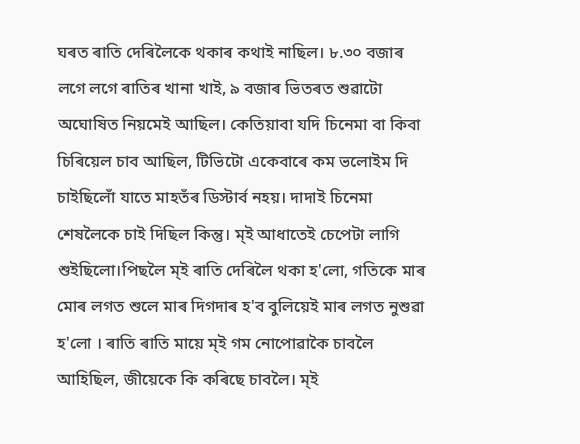ঘৰত ৰাতি দেৰিলৈকে থকাৰ কথাই নাছিল। ৮.৩০ বজাৰ লগে লগে ৰাতিৰ খানা খাই, ৯ বজাৰ ভিতৰত শুৱাটো অঘোষিত নিয়মেই আছিল। কেতিয়াবা যদি চিনেমা বা কিবা চিৰিয়েল চাব আছিল, টিভিটো একেবাৰে কম ভলোইম দি চাইছিলোঁ যাতে মাহতঁৰ ডিস্টাৰ্ব নহয়। দাদাই চিনেমা শেষলৈকে চাই দিছিল কিন্তু। ম্ই আধাতেই চেপেটা লাগি শুইছিলো।পিছলৈ ম্ই ৰাতি দেৰিলৈ থকা হ'লো, গতিকে মাৰ মোৰ লগত শুলে মাৰ দিগদাৰ হ'ব বুলিয়েই মাৰ লগত নুশুৱা হ'লো । ৰাতি ৰাতি মায়ে ম্ই গম নোপোৱাকৈ চাবলৈ আহিছিল, জীয়েকে কি কৰিছে চাবলৈ। ম্ই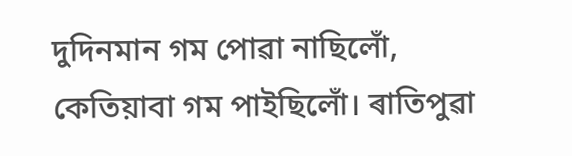দুদিনমান গম পোৱা নাছিলোঁ, কেতিয়াবা গম পাইছিলোঁ। ৰাতিপুৱা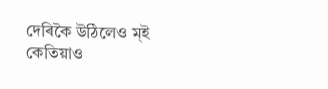দেৰিকৈ উঠিলেও ম্ই কেতিয়াও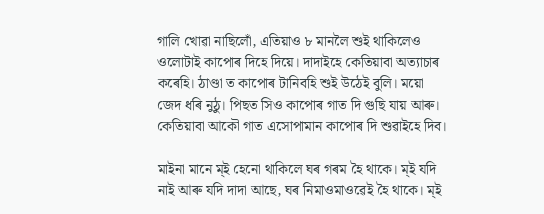গালি খোৱা নাছিলোঁ, এতিয়াও ৮ মানলৈ শুই থাকিলেও ওলোটাই কাপোৰ দিহে দিয়ে। দাদাইহে কেতিয়াবা অত্যাচাৰ কৰেহি। ঠাণ্ডা ত কাপোৰ টানিবহি শুই উঠেই বুলি। ময়ো জেদ ধৰি নুঠু। পিছত সিও কাপোৰ গাত দি গুছি যায় আৰু। কেতিয়াবা আকৌ গাত এসোপামান কাপোৰ দি শুৱাইহে দিব।

মাইনা মানে ম্ই হেনো থাকিলে ঘৰ গৰম হৈ থাকে। ম্ই যদি নাই আৰু যদি দাদা আছে, ঘৰ নিমাওমাওৱেই হৈ থাকে। ম্ই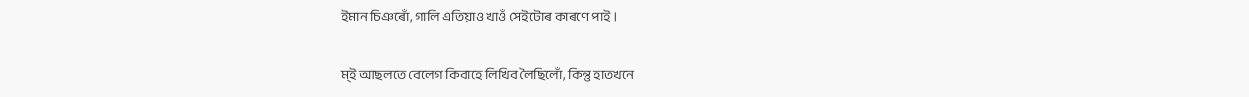ইমান চিঞৰোঁ, গালি এতিয়াও খাওঁ সেইটোৰ কাৰণে পাই।

ম্ই আছলতে বেলেগ কিবাহে লিখিব লৈছিলোঁ, কিন্তু হাতখনে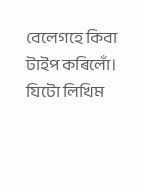বেলেগহে কিবা টাইপ কৰিলোঁ। যিটো লিখিম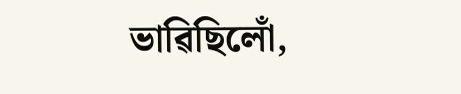ভাৱিছিলোঁ,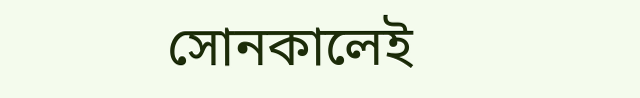সোনকালেই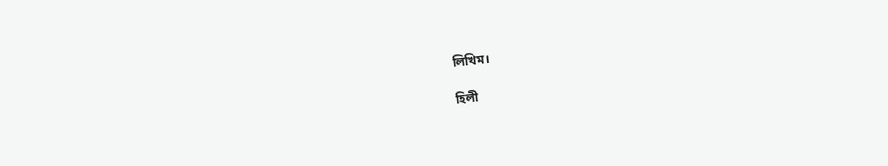লিখিম।

হিলী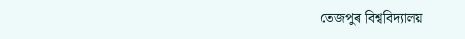তেজপুৰ বিশ্ববিদ্যালয়